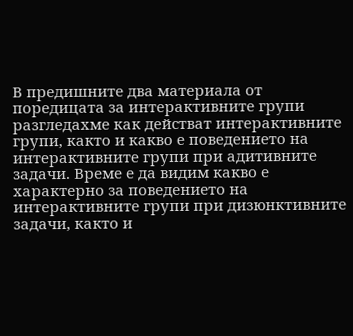В предишните два материала от поредицата за интерактивните групи разгледахме как действат интерактивните групи, както и какво е поведението на интерактивните групи при адитивните задачи. Време е да видим какво е характерно за поведението на интерактивните групи при дизюнктивните задачи, както и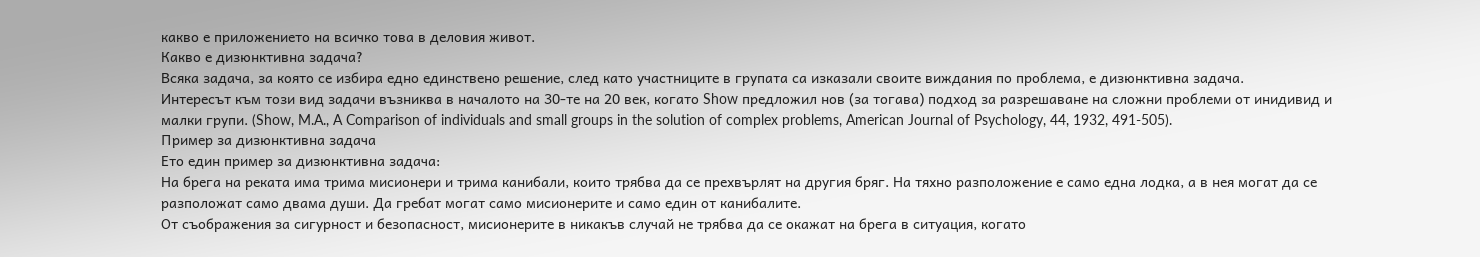какво е приложението на всичко това в деловия живот.
Какво е дизюнктивна задача?
Всяка задача, за която се избира едно единствено решение, след като участниците в групата са изказали своите виждания по проблема, е дизюнктивна задача.
Интересът към този вид задачи възниква в началото на 30-те на 20 век, когато Show предложил нов (за тогава) подход за разрешаване на сложни проблеми от инидивид и малки групи. (Show, M.A., A Comparison of individuals and small groups in the solution of complex problems, American Journal of Psychology, 44, 1932, 491-505).
Пример за дизюнктивна задача
Ето един пример за дизюнктивна задача:
На брега на реката има трима мисионери и трима канибали, които трябва да се прехвърлят на другия бряг. На тяхно разположение е само една лодка, а в нея могат да се разположат само двама души. Да гребат могат само мисионерите и само един от канибалите.
От съображения за сигурност и безопасност, мисионерите в никакъв случай не трябва да се окажат на брега в ситуация, когато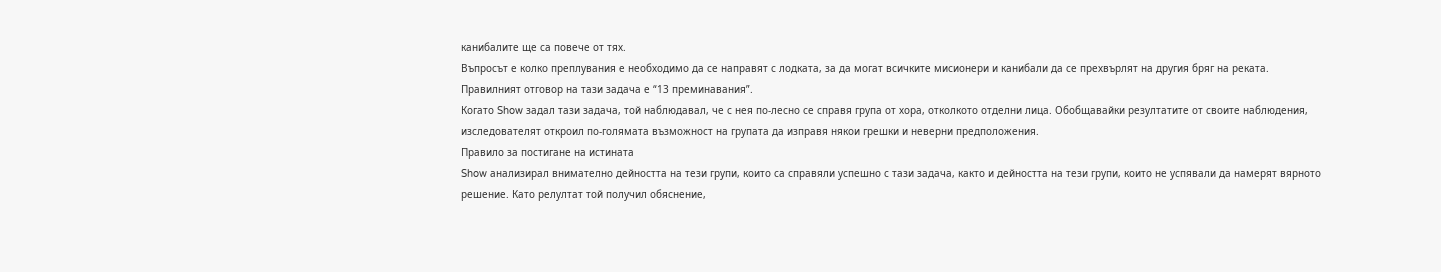канибалите ще са повече от тях.
Въпросът е колко преплувания е необходимо да се направят с лодката, за да могат всичките мисионери и канибали да се прехвърлят на другия бряг на реката.
Правилният отговор на тази задача е “13 преминавания”.
Когато Show задал тази задача, той наблюдавал, че с нея по-лесно се справя група от хора, отколкото отделни лица. Обобщавайки резултатите от своите наблюдения, изследователят откроил по-голямата възможност на групата да изправя някои грешки и неверни предположения.
Правило за постигане на истината
Show анализирал внимателно дейността на тези групи, които са справяли успешно с тази задача, както и дейността на тези групи, които не успявали да намерят вярното решение. Като релултат той получил обяснение,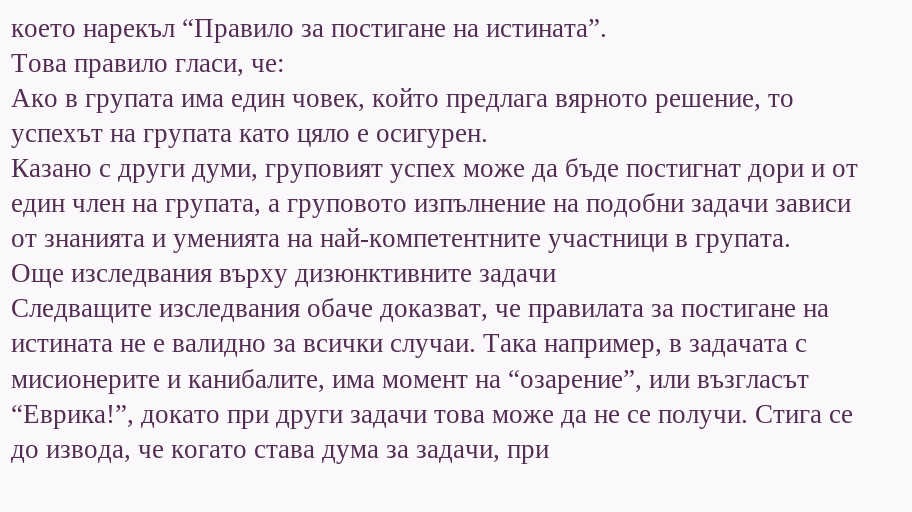което нарекъл “Правило за постигане на истината”.
Това правило гласи, че:
Ако в групата има един човек, който предлага вярното решение, то успехът на групата като цяло е осигурен.
Казано с други думи, груповият успех може да бъде постигнат дори и от един член на групата, а груповото изпълнение на подобни задачи зависи от знанията и уменията на най-компетентните участници в групата.
Още изследвания върху дизюнктивните задачи
Следващите изследвания обаче доказват, че правилата за постигане на истината не е валидно за всички случаи. Така например, в задачата с мисионерите и канибалите, има момент на “озарение”, или възгласът “Еврика!”, докато при други задачи това може да не се получи. Стига се до извода, че когато става дума за задачи, при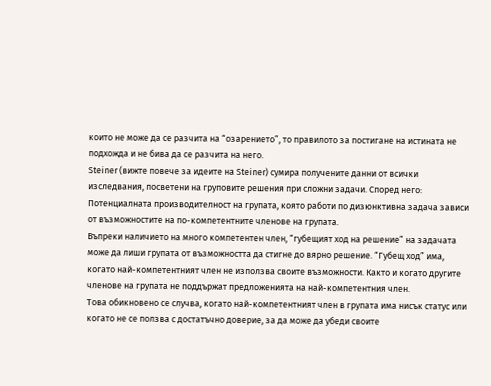които не може да се разчита на “озарението”, то правилото за постигане на истината не подхожда и не бива да се разчита на него.
Steiner (вижте повече за идеите на Steiner) сумира получените данни от всички изследвания, посветени на груповите решения при сложни задачи. Според него:
Потенциалната производителност на групата, която работи по дизюнктивна задача зависи от възможностите на по-компетентните членове на групата.
Въпреки наличието на много компетентен член, “губещият ход на решение” на задачата може да лиши групата от възможността да стигне до вярно решение. “Губещ ход” има, когато най-компетентният член не използва своите възможности. Както и когато другите членове на групата не поддържат предложенията на най-компетентния член.
Това обикновено се случва, когато най-компетентният член в групата има нисък статус или когато не се ползва с достатъчно доверие, за да може да убеди своите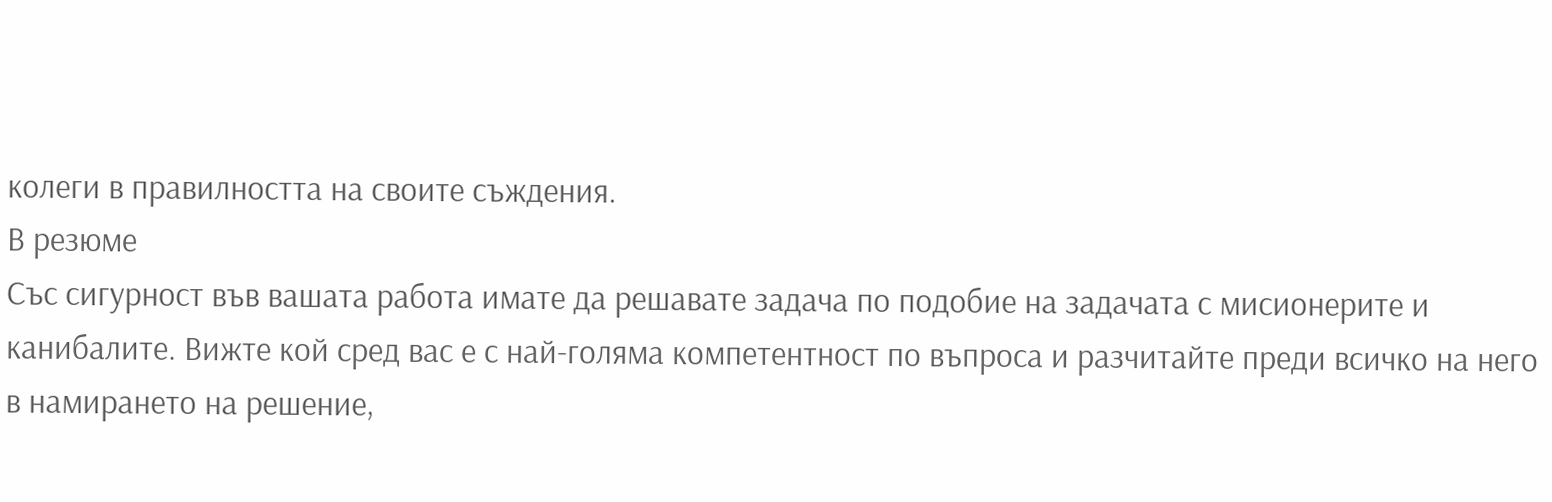колеги в правилността на своите съждения.
В резюме
Със сигурност във вашата работа имате да решавате задача по подобие на задачата с мисионерите и канибалите. Вижте кой сред вас е с най-голяма компетентност по въпроса и разчитайте преди всичко на него в намирането на решение,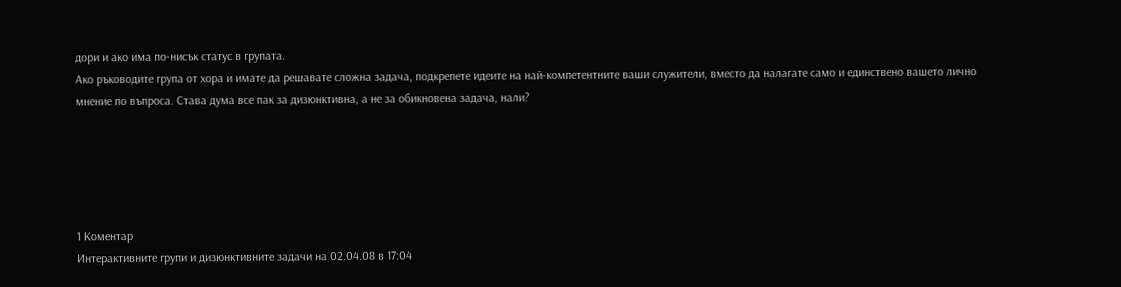дори и ако има по-нисък статус в групата.
Ако ръководите група от хора и имате да решавате сложна задача, подкрепете идеите на най-компетентните ваши служители, вместо да налагате само и единствено вашето лично мнение по въпроса. Става дума все пак за дизюнктивна, а не за обикновена задача, нали?





1 Коментар
Интерактивните групи и дизюнктивните задачи на 02.04.08 в 17:04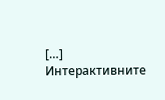[…] Интерактивните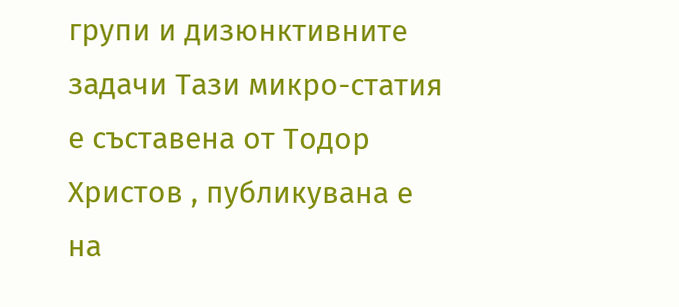групи и дизюнктивните задачи Тази микро-статия е съставена от Тодор Христов , публикувана е на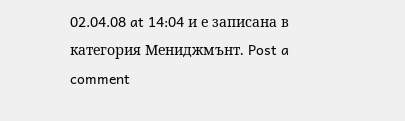02.04.08 at 14:04 и е записана в категория Мениджмънт. Post a comment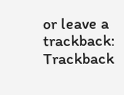or leave a trackback: Trackback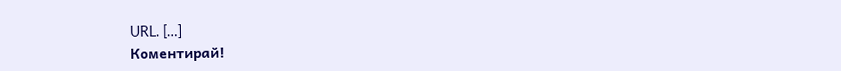URL. […]
Коментирай!